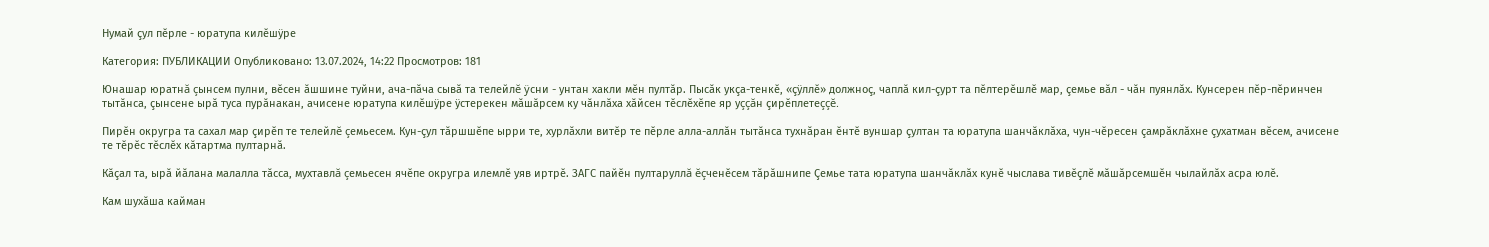Нумай çул пĕрле - юратупа килĕшÿре

Категория: ПУБЛИКАЦИИ Опубликовано: 13.07.2024, 14:22 Просмотров: 181

Юнашар юратнă çынсем пулни, вĕсен ăшшине туйни, ача-пăча сывă та телейлĕ ÿсни - унтан хакли мĕн пултăр. Пысăк укçа-тенкĕ, «çÿллĕ» должноç, чаплă кил-çурт та пĕлтерĕшлĕ мар, çемье вăл - чăн пуянлăх. Кунсерен пĕр-пĕринчен тытăнса, çынсене ырă туса пурăнакан, ачисене юратупа килĕшÿре ÿстерекен мăшăрсем ку чăнлăха хăйсен тĕслĕхĕпе яр уççăн çирĕплетеççĕ.

Пирĕн округра та сахал мар çирĕп те телейлĕ çемьесем. Кун-çул тăршшĕпе ырри те, хурлăхли витĕр те пĕрле алла-аллăн тытăнса тухнăран ĕнтĕ вуншар çултан та юратупа шанчăклăха, чун-чĕресен çамрăклăхне çухатман вĕсем, ачисене те тĕрĕс тĕслĕх кăтартма пултарнă.

Кăçал та, ырă йăлана малалла тăсса, мухтавлă çемьесен ячĕпе округра илемлĕ уяв иртрĕ. ЗАГС пайĕн пултаруллă ĕçченĕсем тăрăшнипе Çемье тата юратупа шанчăклăх кунĕ чыслава тивĕçлĕ мăшăрсемшĕн чылайлăх асра юлĕ.

Кам шухăша кайман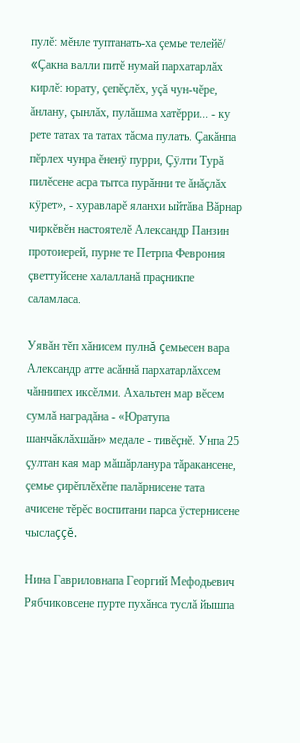пулĕ: мĕнле туптанать-ха çемье телейĕ/ «Çакна валли питĕ нумай пархатарлăх кирлĕ: юрату, çепĕçлĕх, уçă чун-чĕре, ăнлану, çынлăх, пулăшма хатĕрри... - ку рете татах та татах тăсма пулать. Çакăнпа пĕрлех чунра ĕненÿ пурри, Çÿлти Турă пилĕсене асра тытса пурăнни те ăнăçлăх кÿрет», - хуравларĕ яланхи ыйтăва Вăрнар чиркĕвĕн настоятелĕ Александр Панзин протоиерей, пурне те Петрпа Феврония çветтуйсене халалланă праçникпе саламласа.

Уявăн тĕп хăнисем пулнă çемьесен вара Александр атте асăннă пархатарлăхсем чăннипех иксĕлми. Ахальтен мар вĕсем сумлă наградăна - «Юратупа шанчăклăхшăн» медале - тивĕçнĕ. Унпа 25 çултан кая мар мăшăрланура тăракансене, çемье çирĕплĕхĕпе палăрнисене тата ачисене тĕрĕс воспитани парса ÿстернисене чыслаççĕ.

Нина Гавриловнапа Георгий Мефодьевич Рябчиковсене пурте пухăнса туслă йышпа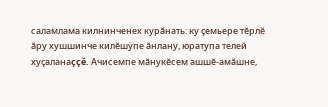саламлама килнинченех курăнать: ку çемьере тĕрлĕ ăру хушшинче килĕшÿпе ăнлану, юратупа телей хуçаланаççĕ. Ачисемпе мăнукĕсем ашшĕ-амăшне,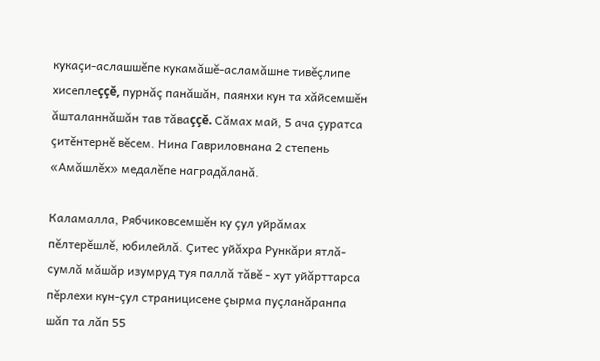кукаçи-аслашшĕпе кукамăшĕ-асламăшне тивĕçлипе хисеплеççĕ, пурнăç панăшăн, паянхи кун та хăйсемшĕн ăшталаннăшăн тав тăваççĕ. Сăмах май, 5 ача çуратса çитĕнтернĕ вĕсем. Нина Гавриловнана 2 степень «Амăшлĕх» медалĕпе наградăланă.

Каламалла, Рябчиковсемшĕн ку çул уйрăмах пĕлтерĕшлĕ, юбилейлă. Çитес уйăхра Рункăри ятлă-сумлă мăшăр изумруд туя паллă тăвĕ - хут уйăрттарса пĕрлехи кун-çул страницисене çырма пуçланăранпа шăп та лăп 55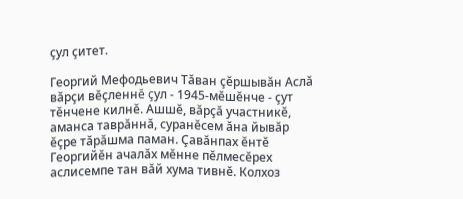çул çитет.

Георгий Мефодьевич Тăван çĕршывăн Аслă вăрçи вĕçленнĕ çул - 1945-мĕшĕнче - çут тĕнчене килнĕ. Ашшĕ, вăрçă участникĕ, аманса таврăннă, суранĕсем ăна йывăр ĕçре тăрăшма паман. Çавăнпах ĕнтĕ Георгийĕн ачалăх мĕнне пĕлмесĕрех аслисемпе тан вăй хума тивнĕ. Колхоз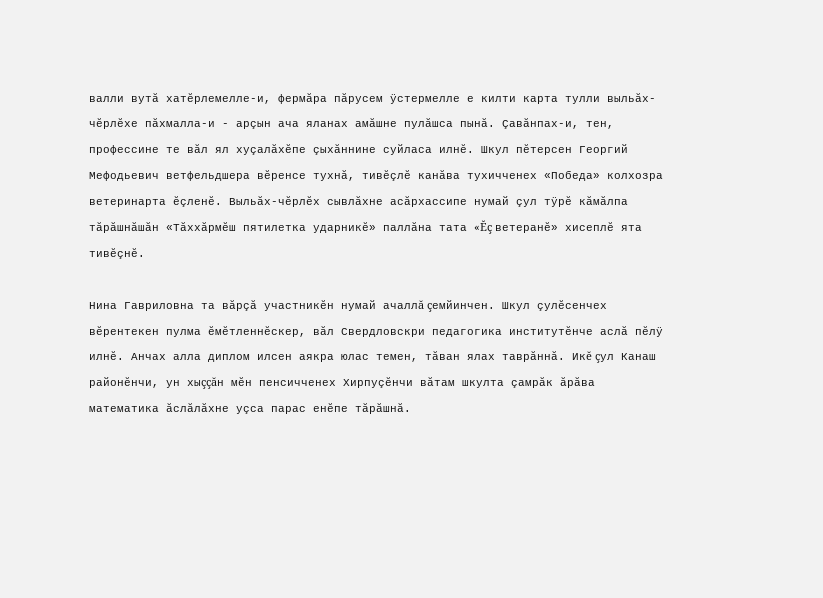валли вутă хатĕрлемелле-и, фермăра пăрусем ÿстермелле е килти карта тулли выльăх-чĕрлĕхе пăхмалла-и - арçын ача яланах амăшне пулăшса пынă. Çавăнпах-и, тен, профессине те вăл ял хуçалăхĕпе çыхăннине суйласа илнĕ. Шкул пĕтерсен Георгий Мефодьевич ветфельдшера вĕренсе тухнă, тивĕçлĕ канăва тухичченех «Победа» колхозра ветеринарта ĕçленĕ. Выльăх-чĕрлĕх сывлăхне асăрхассипе нумай çул тÿрĕ кăмăлпа тăрăшнăшăн «Тăххăрмĕш пятилетка ударникĕ» паллăна тата «Ĕç ветеранĕ» хисеплĕ ята тивĕçнĕ.

Нина Гавриловна та вăрçă участникĕн нумай ачаллă çемйинчен. Шкул çулĕсенчех вĕрентекен пулма ĕмĕтленнĕскер, вăл Свердловскри педагогика институтĕнче аслă пĕлÿ илнĕ. Анчах алла диплом илсен аякра юлас темен, тăван ялах таврăннă. Икĕ çул Канаш районĕнчи, ун хыççăн мĕн пенсичченех Хирпуçĕнчи вăтам шкулта çамрăк ăрăва математика ăслăлăхне уçса парас енĕпе тăрăшнă.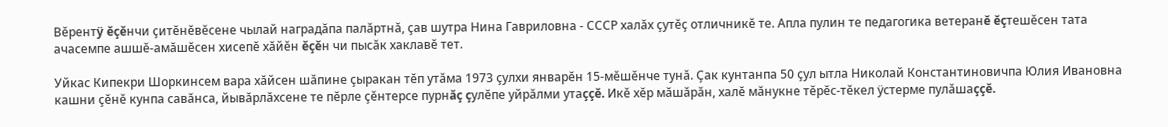Вĕрентÿ ĕçĕнчи çитĕнĕвĕсене чылай наградăпа палăртнă, çав шутра Нина Гавриловна - СССР халăх çутĕç отличникĕ те. Апла пулин те педагогика ветеранĕ ĕçтешĕсен тата ачасемпе ашшĕ-амăшĕсен хисепĕ хăйĕн ĕçĕн чи пысăк хаклавĕ тет.

Уйкас Кипекри Шоркинсем вара хăйсен шăпине çыракан тĕп утăма 1973 çулхи январĕн 15-мĕшĕнче тунă. Çак кунтанпа 50 çул ытла Николай Константиновичпа Юлия Ивановна кашни çĕнĕ кунпа савăнса, йывăрлăхсене те пĕрле çĕнтерсе пурнăç çулĕпе уйрăлми утаççĕ. Икĕ хĕр мăшăрăн, халĕ мăнукне тĕрĕс-тĕкел ÿстерме пулăшаççĕ.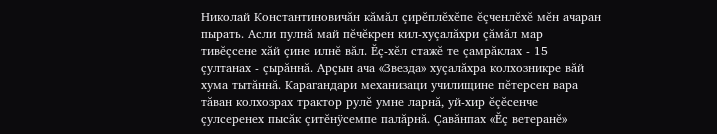Николай Константиновичăн кăмăл çирĕплĕхĕпе ĕçченлĕхĕ мĕн ачаран пырать. Асли пулнă май пĕчĕкрен кил-хуçалăхри çăмăл мар тивĕçсене хăй çине илнĕ вăл. Ĕç-хĕл стажĕ те çамрăклах - 15 çултанах - çырăннă. Арçын ача «Звезда» хуçалăхра колхозникре вăй хума тытăннă. Карагандари механизаци училищине пĕтерсен вара тăван колхозрах трактор рулĕ умне ларнă, уй-хир ĕçĕсенче çулсеренех пысăк çитĕнÿсемпе палăрнă. Çавăнпах «Ĕç ветеранĕ»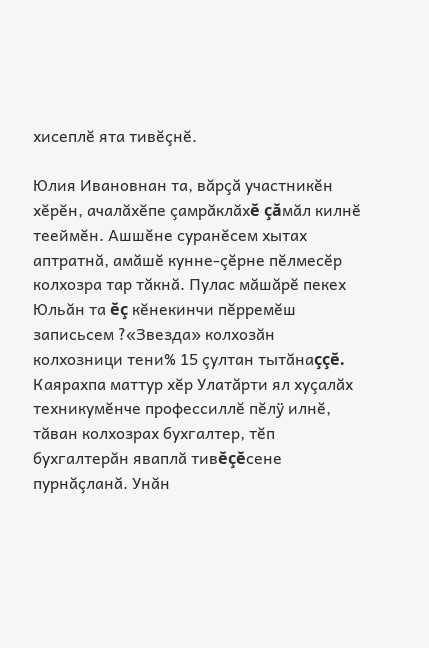хисеплĕ ята тивĕçнĕ.

Юлия Ивановнан та, вăрçă участникĕн хĕрĕн, ачалăхĕпе çамрăклăхĕ çăмăл килнĕ тееймĕн. Ашшĕне суранĕсем хытах аптратнă, амăшĕ кунне-çĕрне пĕлмесĕр колхозра тар тăкнă. Пулас мăшăрĕ пекех Юльăн та ĕç кĕнекинчи пĕрремĕш записьсем ?«Звезда» колхозăн колхозници тени% 15 çултан тытăнаççĕ. Каярахпа маттур хĕр Улатăрти ял хуçалăх техникумĕнче профессиллĕ пĕлÿ илнĕ, тăван колхозрах бухгалтер, тĕп бухгалтерăн яваплă тивĕçĕсене пурнăçланă. Унăн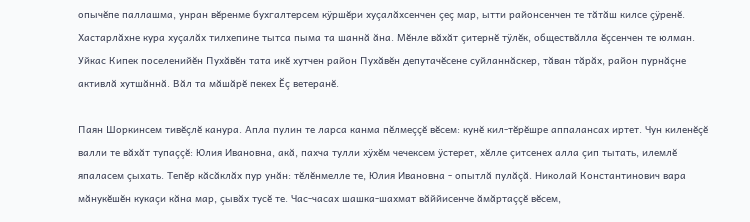опычĕпе паллашма, унран вĕренме бухгалтерсем кÿршĕри хуçалăхсенчен çеç мар, ытти районсенчен те тăтăш килсе çÿренĕ. Хастарлăхне кура хуçалăх тилхепине тытса пыма та шаннă ăна. Мĕнле вăхăт çитернĕ тÿлĕк, обществăлла ĕçсенчен те юлман. Уйкас Кипек поселенийĕн Пухăвĕн тата икĕ хутчен район Пухăвĕн депутачĕсене суйланнăскер, тăван тăрăх, район пурнăçне активлă хутшăннă. Вăл та мăшăрĕ пекех Ĕç ветеранĕ.

Паян Шоркинсем тивĕçлĕ канура. Апла пулин те ларса канма пĕлмеççĕ вĕсем: кунĕ кил-тĕрĕшре аппалансах иртет. Чун киленĕçĕ валли те вăхăт тупаççĕ: Юлия Ивановна, акă, пахча тулли хÿхĕм чечексем ÿстерет, хĕлле çитсенех алла çип тытать, илемлĕ япаласем çыхать. Тепĕр кăсăклăх пур унăн: тĕлĕнмелле те, Юлия Ивановна - опытлă пулăçă. Николай Константинович вара мăнукĕшĕн кукаçи кăна мар, çывăх тусĕ те. Час-часах шашка-шахмат вăййисенче ăмăртаççĕ вĕсем,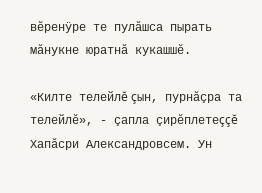вĕренÿре те пулăшса пырать мăнукне юратнă кукашшĕ.

«Килте телейлĕ çын, пурнăçра та телейлĕ», - çапла çирĕплетеççĕ Хапăсри Александровсем. Ун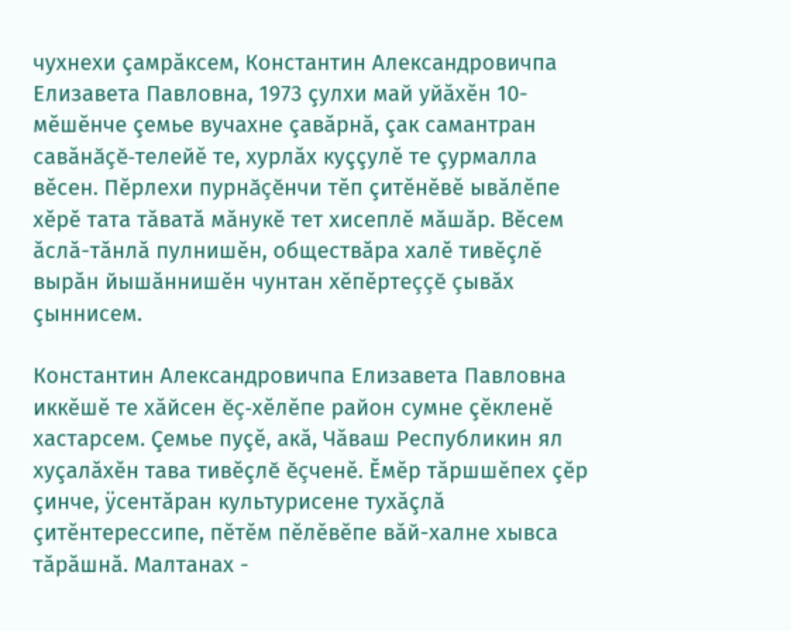чухнехи çамрăксем, Константин Александровичпа Елизавета Павловна, 1973 çулхи май уйăхĕн 10-мĕшĕнче çемье вучахне çавăрнă, çак самантран савăнăçĕ-телейĕ те, хурлăх куççулĕ те çурмалла вĕсен. Пĕрлехи пурнăçĕнчи тĕп çитĕнĕвĕ ывăлĕпе хĕрĕ тата тăватă мăнукĕ тет хисеплĕ мăшăр. Вĕсем ăслă-тăнлă пулнишĕн, обществăра халĕ тивĕçлĕ вырăн йышăннишĕн чунтан хĕпĕртеççĕ çывăх çыннисем.

Константин Александровичпа Елизавета Павловна иккĕшĕ те хăйсен ĕç-хĕлĕпе район сумне çĕкленĕ хастарсем. Çемье пуçĕ, акă, Чăваш Республикин ял хуçалăхĕн тава тивĕçлĕ ĕçченĕ. Ĕмĕр тăршшĕпех çĕр çинче, ÿсентăран культурисене тухăçлă çитĕнтерессипе, пĕтĕм пĕлĕвĕпе вăй-халне хывса тăрăшнă. Малтанах -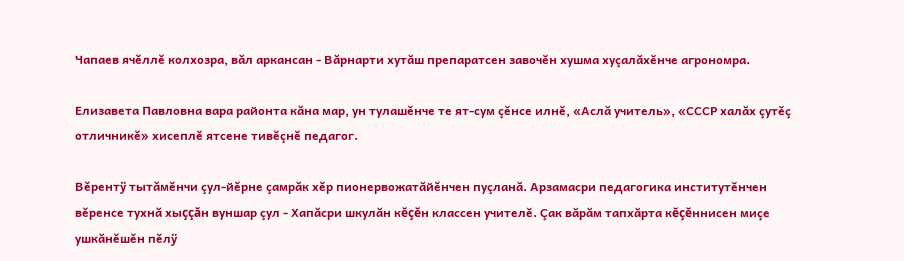Чапаев ячĕллĕ колхозра, вăл аркансан - Вăрнарти хутăш препаратсен завочĕн хушма хуçалăхĕнче агрономра.

Елизавета Павловна вара районта кăна мар, ун тулашĕнче те ят-сум çĕнсе илнĕ, «Аслă учитель», «СССР халăх çутĕç отличникĕ» хисеплĕ ятсене тивĕçнĕ педагог.

Вĕрентÿ тытăмĕнчи çул-йĕрне çамрăк хĕр пионервожатăйĕнчен пуçланă. Арзамасри педагогика институтĕнчен вĕренсе тухнă хыççăн вуншар çул - Хапăсри шкулăн кĕçĕн классен учителĕ. Çак вăрăм тапхăрта кĕçĕннисен миçе ушкăнĕшĕн пĕлÿ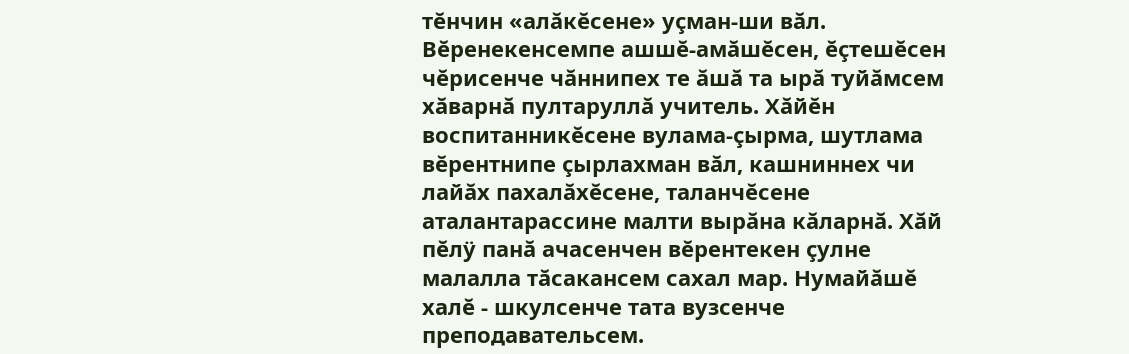тĕнчин «алăкĕсене» уçман-ши вăл. Вĕренекенсемпе ашшĕ-амăшĕсен, ĕçтешĕсен чĕрисенче чăннипех те ăшă та ырă туйăмсем хăварнă пултаруллă учитель. Хăйĕн воспитанникĕсене вулама-çырма, шутлама вĕрентнипе çырлахман вăл, кашниннех чи лайăх пахалăхĕсене, таланчĕсене аталантарассине малти вырăна кăларнă. Хăй пĕлÿ панă ачасенчен вĕрентекен çулне малалла тăсакансем сахал мар. Нумайăшĕ халĕ - шкулсенче тата вузсенче преподавательсем.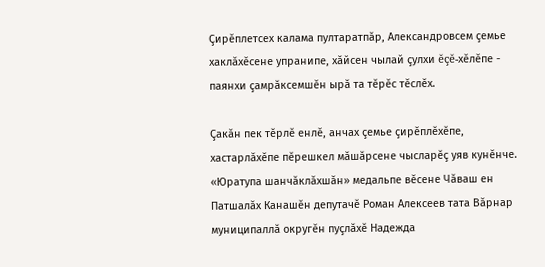Çирĕплетсех калама пултаратпăр, Александровсем çемье хаклăхĕсене упранипе, хăйсен чылай çулхи ĕçĕ-хĕлĕпе - паянхи çамрăксемшĕн ырă та тĕрĕс тĕслĕх.

Çакăн пек тĕрлĕ енлĕ, анчах çемье çирĕплĕхĕпе, хастарлăхĕпе пĕрешкел мăшăрсене чысларĕç уяв кунĕнче. «Юратупа шанчăклăхшăн» медальпе вĕсене Чăваш ен Патшалăх Канашĕн депутачĕ Роман Алексеев тата Вăрнар муниципаллă округĕн пуçлăхĕ Надежда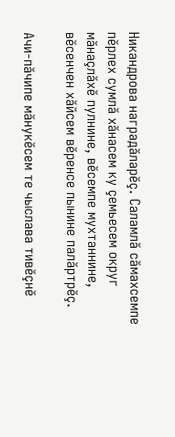Никандрова наградăларĕç. Саламлă сăмахсемпе пĕрлех сумлă хăнасем ку çемьесем округ мăнаçлăхĕ пулнине, вĕсемпе мухтаннине, вĕсенчен хăйсем вĕренсе пынине палăртрĕç.

Ачи-пăчипе мăнукĕсем те чыслава тивĕçнĕ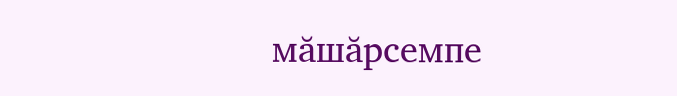мăшăрсемпе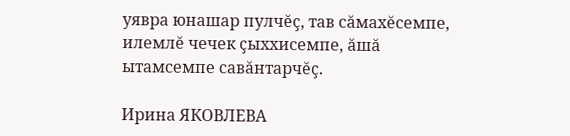уявра юнашар пулчĕç, тав сăмахĕсемпе, илемлĕ чечек çыххисемпе, ăшă ытамсемпе савăнтарчĕç.

Ирина ЯКОВЛЕВА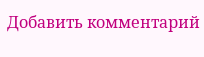Добавить комментарий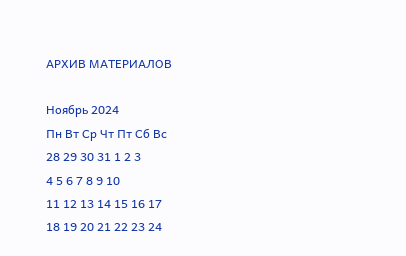АРХИВ МАТЕРИАЛОВ

Ноябрь 2024
Пн Вт Ср Чт Пт Сб Вс
28 29 30 31 1 2 3
4 5 6 7 8 9 10
11 12 13 14 15 16 17
18 19 20 21 22 23 24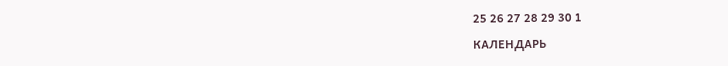25 26 27 28 29 30 1

КАЛЕНДАРЬ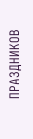ПРАЗДНИКОВ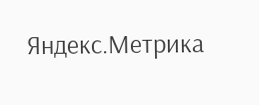Яндекс.Метрика